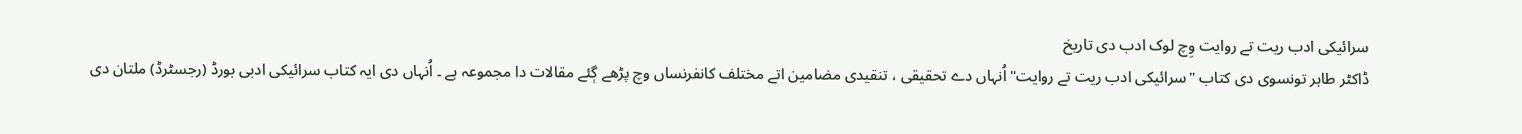سرائیکی ادب ریت تے روایت وِچ لوک ادب دی تاریخ
ڈاکٹر طاہر تونسوی دی کتاب "سرائیکی ادب ریت تے روایت" اُنہاں دے تحقیقی ، تنقیدی مضامین اتے مختلف کانفرنساں وچ پڑھے ڳئے مقالات دا مجموعہ ہے ۔ اُنہاں دی ایہ کتاب سرائیکی ادبی بورڈ (رجسٹرڈ) ملتان دی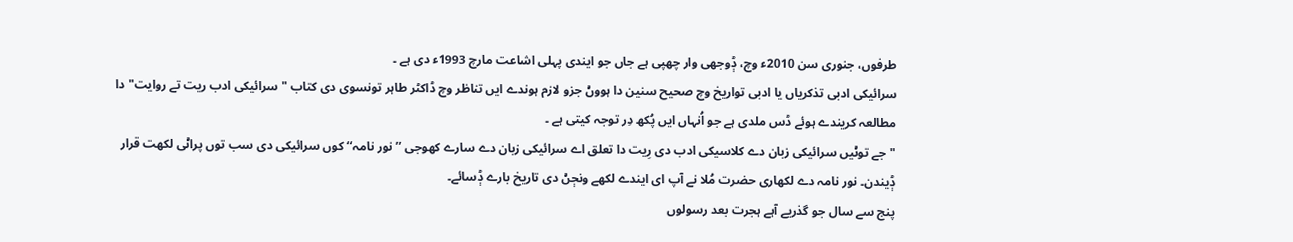طرفوں، جنوری سن 2010ء وچ، ݙوجھی وار چھپی ہے جاں جو ایندی پہلی اشاعت مارچ 1993ء دی ہے ۔
سرائیکی ادبی تذکریاں یا ادبی تواریخ وچ صحیح سنین دا ہووݨ جزو لازم ہوندے ایں تناظر وچ ڈاکٹر طاہر تونسوی دی کتاب "سرائیکی ادب ریت تے روایت" دا مطالعہ کریندے ہوئے ڈس ملدی ہے جو اُنہاں ایں پُکھ دِر توجہ کیتی ہے ۔
"جے توݨیں سرائیکی زبان دے کلاسیکی ادب دی رِیت دا تعلق اے سرائیکی زبان دے سارے کھوجی ’’ نور نامہ‘‘ کوں سرائیکی دی سب توں پراݨی لکھت قرار ݙیندن۔ نور نامہ دے لکھاری حضرت مُلا نے آپ ای ایندے لکھے ونڄݨ دی تاریخ بارے ݙسائے۔
پنج سے سال جو گذریے آہے ہجرت بعد رسولوں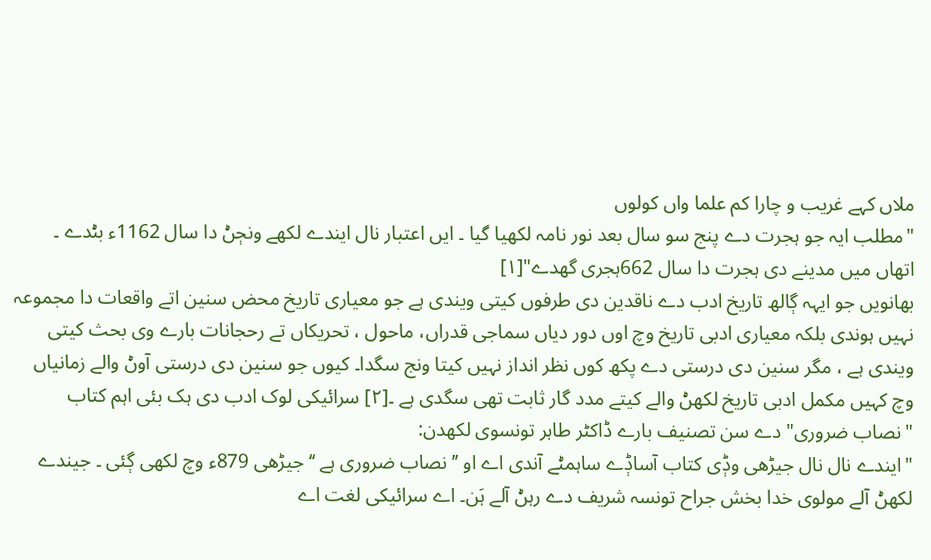ملاں کہے غریب و چارا کم علما واں کولوں
"مطلب ایہ جو ہجرت دے پنج سو سال بعد نور نامہ لکھیا گیا ۔ ایں اعتبار نال ایندے لکھے ونڄݨ دا سال 1162ء بݨدے ۔ اتھاں میں مدینے دی ہجرت دا سال 662ہجری گھدے"[١]
بھانویں جو ایہہ ڳالھ تاریخ ادب دے ناقدین دی طرفوں کیتی ویندی ہے جو معیاری تاریخ محض سنین اتے واقعات دا مجموعہ نہیں ہوندی بلکہ معیاری ادبی تاریخ وچ اوں دور دیاں سماجی قدراں، ماحول ، تحریکاں تے رحجانات بارے وی بحث کیتی ویندی ہے ، مگر سنین دی درستی دے پکھ کوں نظر انداز نہیں کیتا ونج سگدا۔ کیوں جو سنین دی درستی آوݨ والے زمانیاں وچ کہیں مکمل ادبی تاریخ لکھݨ والے کیتے مدد گار ثابت تھی سگدی ہے ۔[٢] سرائیکی لوک ادب دی ہک بئی اہم کتاب "نصاب ضروری" دے سن تصنیف بارے ڈاکٹر طاہر تونسوی لکھدن:
"ایندے نال نال جیڑھی وݙی کتاب آساݙے ساہمݨے آندی اے او ’’ نصاب ضروری ہے ‘‘ جیڑھی 879ء وچ لکھی ڳئی ۔ جیندے لکھݨ آلے مولوی خدا بخش جراح تونسہ شریف دے رہݨ آلے ہَن۔ اے سرائیکی لغت اے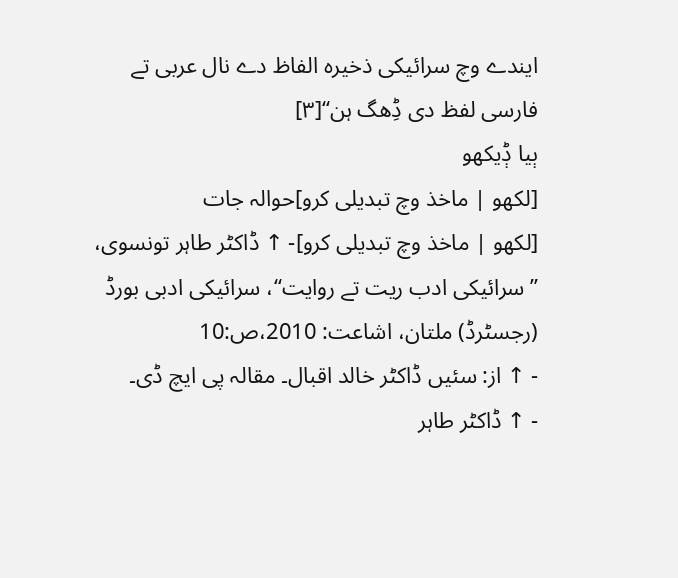ایندے وچ سرائیکی ذخیرہ الفاظ دے نال عربی تے فارسی لفظ دی ڈِھگ ہن‘‘[٣]
ٻیا ݙیکھو
[لکھو | ماخذ وچ تبدیلی کرو]حوالہ جات
[لکھو | ماخذ وچ تبدیلی کرو]- ↑ ڈاکٹر طاہر تونسوی، ’’سرائیکی ادب ریت تے روایت‘‘، سرائیکی ادبی بورڈ (رجسٹرڈ) ملتان، اشاعت: 2010،ص:10
- ↑ از: سئیں ڈاکٹر خالد اقبال۔ مقالہ پی ایچ ڈی۔
- ↑ ڈاکٹر طاہر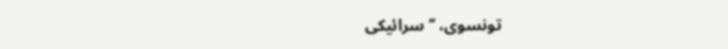تونسوی، ’’سرائیکی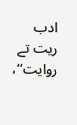ادب ریت تے روایت‘‘،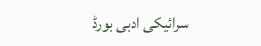سرائیکی ادبی بورڈ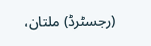(رجسٹرڈ) ملتان،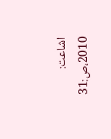اشاعت: 2010،ص:31